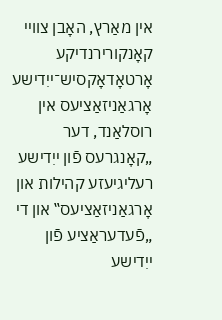אין מאַרץ, האָבן צוויי קאָנקורירנדיקע אָרטאָדאָקסיש־ייִדישע אָרגאַניזאַציעס אין רוסלאַנד, דער „קאָנגרעס פֿון ייִדישע רעליגיעזע קהילות און אָרגאַניזאַציעס‟ און די „פֿעדעראַציע פֿון ייִדישע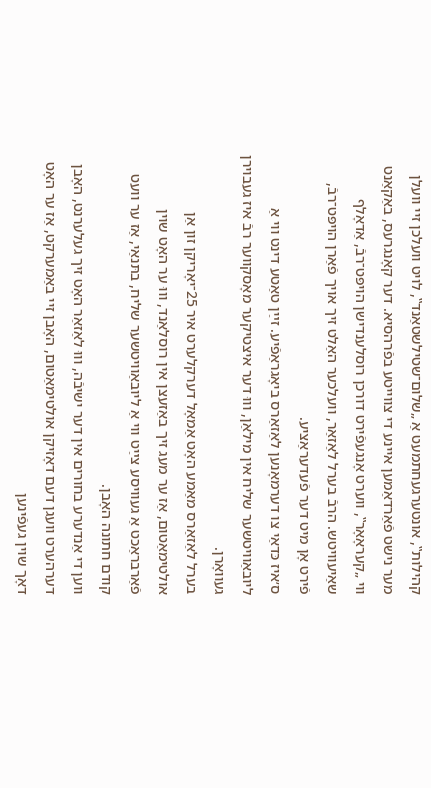קהילות‟, אונטערגעחתמעט אַ „שלום־שטילשטאַנד‟, לויט וועלכן זיי וועלן מער נישט פֿאַרדאַמען איינע די צווייטע בפֿרהסיא. דער קאָנגרעס, באַקאַנט ווי „קעראָאָר‟, ווערט אָנגעפֿירט דורכן רוסלענדישן הויפּט־רבֿ, אַדאָלף שאַיעוויטש. הרבֿ בערל לאַזאַר, וועלכער האַלט זיך אויך פֿאַרן הויפּט־רבֿ, פֿירט אָן מיט דער פֿעדעראַציע.
ס׳איז כּדאַי צו דערמאָנען לאַזאַרס ביאָגראַפֿיע. זײַן טאַטע דינט ווי אַ ליובאַוויטשער שליח אין מילאַן, וווּ דער איצטיקער מאָסקווער רבֿ איז געבוירן געוואָרן.
בערל לאַזאַרס מאַמע האָט אַמאָל דערקלערט איר 25־יאָריקן זון אַן אולטימאַטום, אַז ער מעג זיך באַזעצן אין רוסלאַנד, וווּ ער האָט שוין פֿאַרבראַכט אַ געוויסע צײַט ווי אַ ליובאַוויטשער שליח, בתּנאַי, אַז ער וועט קודם חתונה האָבן.
ווען די אַנדערע בחורים אין דער ישיבֿה, וווּ לאַזאַר האָט זיך געלערנט, האָבן דערהערט וועגן דעם דאָזיקן אולטימאַטום, האָבן זיי באַמערקט, אַז ער האָט דאָך שוין געפֿינען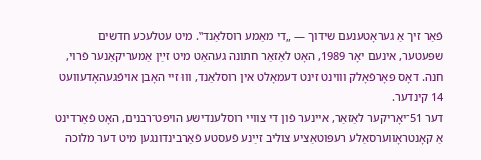פֿאַר זיך אַ געראָטענעם שידוך — „די מאַמע רוסלאַנד‟. מיט עטלעכע חדשים שפּעטער, אינעם יאָר 1989, האָט לאַזאַר חתונה געהאַט מיט זײַן אַמעריקאַנער פֿרוי, חנה. דאָס פּאָרפֿאָלק וווינט זינט דעמאָלט אין רוסלאַנד, וווּ זיי האָבן אויפֿגעהאָדעוועט 14 קינדער.
דער 51־יאָריקער לאַזאַר, איינער פֿון די צוויי רוסלענדישע הויפּט־רבנים, האָט פֿאַרדינט אַ קאָנטראָווערסאַלע רעפּוטאַציע צוליב זײַנע פֿעסטע פֿאַרבינדונגען מיט דער מלוכה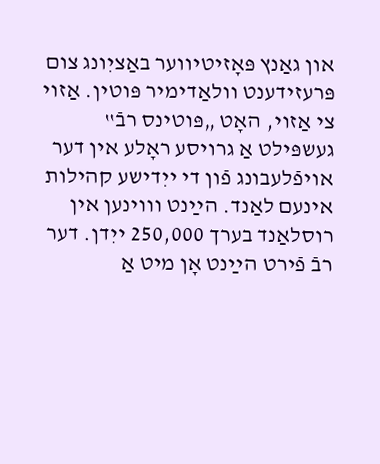און גאַנץ פּאָזיטיווער באַציִונג צום פּרעזידענט וולאַדימיר פּוטין. אַזוי צי אַזוי, האָט „פּוטינס רבֿ‟ געשפּילט אַ גרויסע ראָלע אין דער אויפֿלעבונג פֿון די ייִדישע קהילות אינעם לאַנד. הײַנט וווינען אין רוסלאַנד בערך 250,000 ייִדן. דער רבֿ פֿירט הײַנט אָן מיט אַ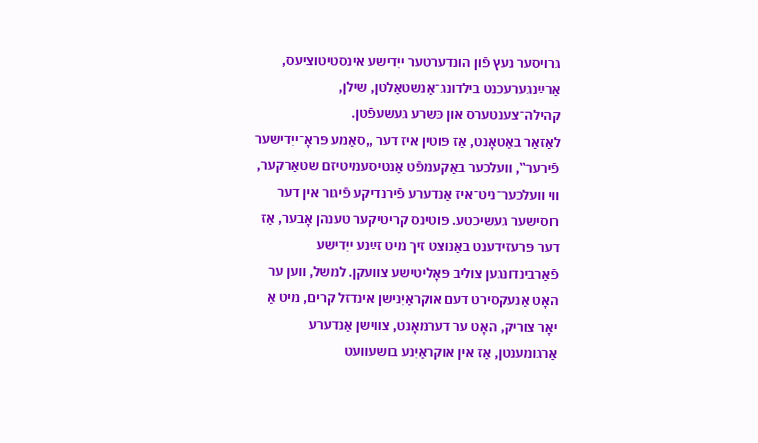גרויסער נעץ פֿון הונדערטער ייִדישע אינסטיטוציעס, אַרײַנגערעכנט בילדונג־אַנשטאַלטן, שילן, קהילה־צענטערס און כּשרע געשעפֿטן.
לאַזאַר באַטאָנט, אַז פּוטין איז דער „סאַמע פּראָ־ייִדישער פֿירער‟, וועלכער באַקעמפֿט אַנטיסעמיטיזם שטאַרקער, ווי וועלכער־ניט־איז אַנדערע פֿירנדיקע פֿיגור אין דער רוסישער געשיכטע. פּוטינס קריטיקער טענהן אָבער, אַז דער פּרעזידענט באַנוצט זיך מיט זײַנע ייִדישע פֿאַרבינדונגען צוליב פּאָליטישע צוועקן. למשל, ווען ער האָט אַנעקסירט דעם אוקראַיִנישן אינדזל קרים, מיט אַ יאָר צוריק, האָט ער דערמאָנט, צווישן אַנדערע אַרגומענטן, אַז אין אוקראַיִנע בושעוועט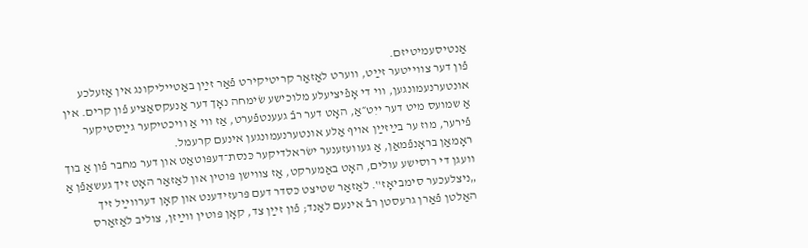אַנטיסעמיטיזם.
פֿון דער צווייטער זײַט, ווערט לאַזאַר קריטיקירט פֿאַר זײַן באַטייליקונג אין אַזעלכע אונטערנעמונגען, ווי די אָפֿיציעלע מלוכישע שׂימחה נאָך דער אַנעקסאַציע פֿון קרים. אין אַ שמועס מיט דער ייִט״אַ, האָט דער רבֿ געענטפֿערט, אַז ווי אַ וויכטיקער גײַסטיקער פֿירער, מוז ער בײַזײַן אויף אַלע אונטערנעמונגען אינעם קרעמל.
ראָמאַן בראָנפֿמאַן, אַ געוועזענער ישׂראלדיקער כּנסת־דעפּוטאַט און דער מחבר פֿון אַ בוך וועגן די רוסישע עולים, האָט באַמערקט, אַז צווישן פּוטין און לאַזאַר האָט זיך געשאַפֿן אַ „ניצלעכער סימביאָז‟. לאַזאַר שטיצט כּסדר דעם פּרעזידענט און קאָן דערווײַל זיך האַלטן פֿאַרן גרעסטן רבֿ אינעם לאַנד; פֿון זײַן צד, קאָן פּוטין ווײַזן, צוליב לאַזאַרס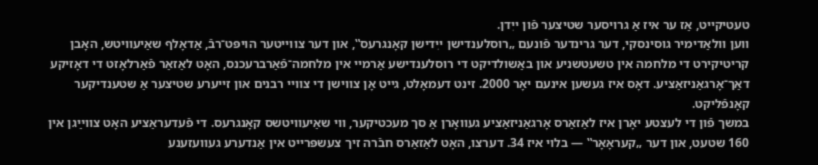טעטיקייט, אַז ער איז אַ גרויסער שטיצער פֿון ייִדן.
ווען וולאַדימיר גוסינסקי, דער גרינדער פֿונעם „רוסלענדישן ייִדישן קאָנגרעס‟, און דער צווייטער הויפּט־רבֿ, אַדאָלף שאַיעוויטש, האָבן קריטיקירט די מלחמה אין טשעטשניע און באַשולדיקט די רוסלענדישע אַרמיי אין מלחמה־פֿאַרברעכנס, האָט לאַזאַר פֿאַרלאָזט די דאָזיקע דאַך־אָרגאַניזאַציע. דאָס איז געשען אינעם יאָר 2000. זינט דעמאָלט, גייט אָן צווישן די צוויי רבנים און זייערע שטיצער אַ שטענדיקער קאָנפֿליקט.
במשך פֿון די לעצטע יאָרן איז לאַזאַרס אָרגאַניזאַציע געוואָרן אַ סך מעכטיקער, ווי שאַיעוויטשס קאָנגרעס. די פֿעדעראַציע האָט צווײַגן אין 160 שטעט, און דער „קעראָאָר‟ — בלוי איז 34. דערצו, האָט לאַזאַרס חבֿרה זיך צעשפּרייט אין אַנדערע געוועזענע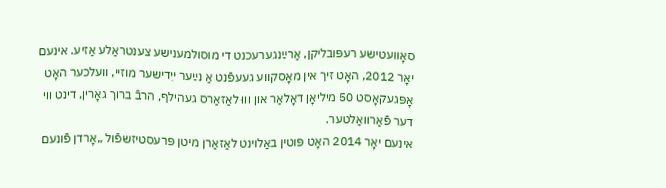סאָוועטישע רעפּובליקן, אַרײַנגערעכנט די מוסולמענישע צענטראַלע אַזיע. אינעם יאָר 2012, האָט זיך אין מאָסקווע געעפֿנט אַ נײַער ייִדישער מוזיי, וועלכער האָט אָפּגעקאָסט 50 מיליאָן דאָלאַר און וווּ לאַזאַרס געהילף, הרבֿ ברוך גאָרין, דינט ווי דער פֿאַרוואַלטער.
אינעם יאָר 2014 האָט פּוטין באַלוינט לאַזאַרן מיטן פּרעסטיזשפֿול „אָרדן פֿונעם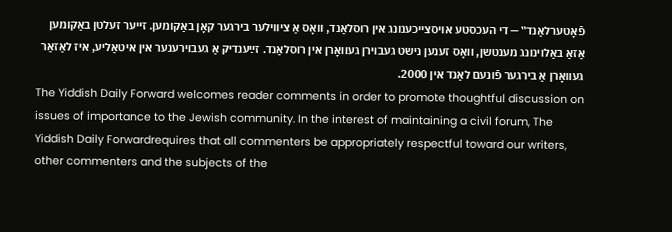פֿאָטערלאַנד‟ — די העכסטע אויסצייכענונג אין רוסלאַנד, וואָס אַ ציווילער בירגער קאָן באַקומען. זייער זעלטן באַקומען אַזאַ באַלוינונג מענטשן, וואָס זענען נישט געבוירן געוואָרן אין רוסלאַנד. זײַענדיק אַ געבוירענער אין איטאַליע, איז לאַזאַר געוואָרן אַ בירגער פֿונעם לאַנד אין 2000.
The Yiddish Daily Forward welcomes reader comments in order to promote thoughtful discussion on issues of importance to the Jewish community. In the interest of maintaining a civil forum, The Yiddish Daily Forwardrequires that all commenters be appropriately respectful toward our writers, other commenters and the subjects of the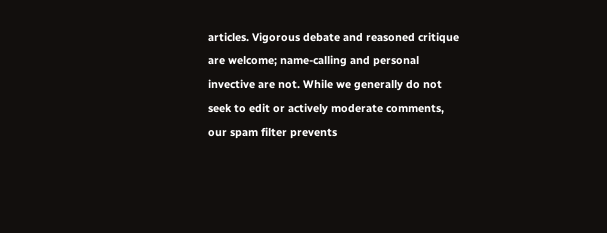articles. Vigorous debate and reasoned critique are welcome; name-calling and personal invective are not. While we generally do not seek to edit or actively moderate comments, our spam filter prevents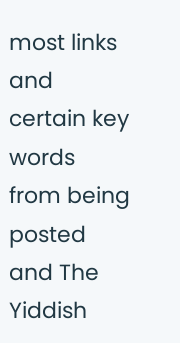most links and certain key words from being posted and The Yiddish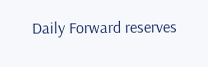Daily Forward reserves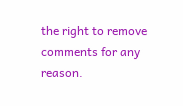the right to remove comments for any reason.